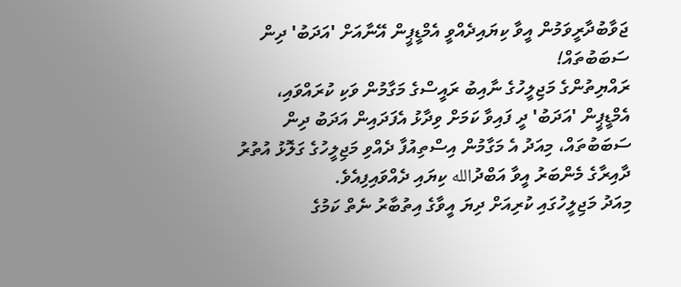ޖަވާބުދާރީވަމުން އީވާ ކިޔައިދެއްވީ އެމްޑީޕީން އޭނާއަށް 'އަދަބު' ދިން ސަބަބުތައް!
ރައްޔިތުންގެ މަޖިލީހުގެ ނާއިބު ރައީސްގެ މަގާމުން ވަކި ކުރައްވައި، އެމްޑީޕީން 'އަދަބު' ދީ ފައިވާ ކަމަށް ވިދާޅު އެފަދައިން އަދަބު ދިން ސަބަބުތައް، މިއަދު އެ މަގާމުން އިސްތިއުފާ ދެއްވި މަޖިލީހުގެ ގަލޮޅު އުތުރު ދާއިރާގެ މެންބަރު އީވާ އަބްދުالله ކިޔައި ދެއްވައިފިއެވެ.
މިއަދު މަޖިލީހުގައި ކުރިއަށް ދިޔަ އީވާގެ އިތުބާރު ނެތް ކަމުގެ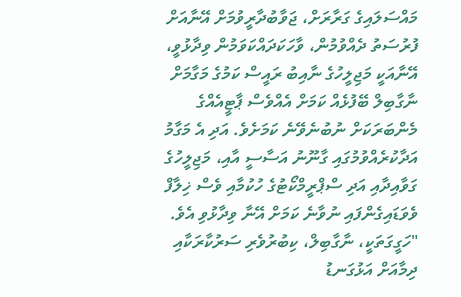މައްސަލައިގެ ގަރާރަށް، ޖަވާބުދާރީވުމަށް އޭނާއަށް ފުރުސަތު ދެއްވުމުން، ވާހަކަދައްކަވަމުން ވިދާޅުވީ، އޭނާއަކީ މަޖިލީހުގެ ނާއިބު ރައީސް ކަމުގެ މަގާމަށް ނާގާބިލް ބޭފުޅެއް ކަމަށް އެއްވެސް ޕާޓީއެއްގެ މެންބަރަކަށް ނުބުނެވޭނެ ކަމަށެވެ. އަދި އެ މަގާމު އަދާކުރެއްވުމުގައި ގާނޫނު އަސާސީ އާއި، މަޖިލީހުގެ ގަވާއިދާއި އަދި ސްޕްރީމްކޯޓުގެ ހުކުމާއި ވެސް ޚިލާފް ވެވަޑައިގެންފައި ނުވާނެ ކަމަށް އޭނާ ވިދާޅުވި އެވެ.
"ހަގީގަތަކީ، ނާގާބިލް، ކިބުރުވެރި ސަރުކާރަކާއި ދިމާއަށް އަޅުގަނޑު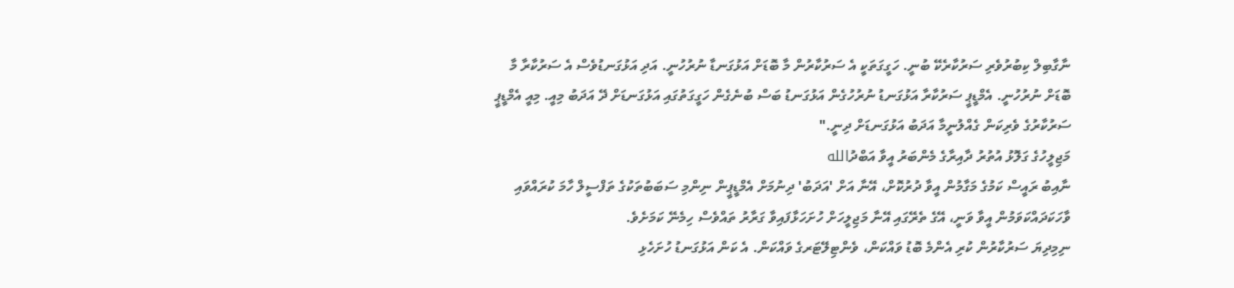ނާގާބިލް ކިބުރުވެރި ސަރުކާރެކޭ ބުނީ. ހަގީގަތަކީ އެ ސަރުކާރުން މާ ބޮޑަށް އަޅުގަނޑާ ނުރުހުނީ. އަދި އަޅުގަނޑުވެސް އެ ސަރުކާރާ މާ ބޮޑަށް ނުރުހުނީ. އެމްޑީޕީ ސަރުކާރާ އަޅުގަނޑު ނުރުހުގެން އަޅުގަނޑު ބަސް ބުނެގެން ހަގީގަތުގައި އަޅުގަނޑަށް ދޭ އަދަބު މިއީ. މިއީ އެމްޑީޕީ ސަރުކާރުގެ ވެރިކަން ގެއްލުނީމާ އަދަބު އަޅުގަނޑަށް ދިނީ."
މަޖިލީހުގެ ގަލޮޅު އުތުރު ދާއިރާގެ މެންބަރު އީވާ އަބްދުالله
ނާއިބު ރައީސް ކަމުގެ މަގާމުން އީވާ ދުރުކޮށް، އޭނާ އަށް 'އަދަބު' ދިނުމަށް އެމްޑީޕީން ނިންމި ސަބަބުތަކުގެ ތަފްސީލް ހާމަ ކުރައްވައި ވާހަކަދައްކަވަމުން އީވާ ވަނީ، އޭގެ ތެރޭގައި އޭނާ މަޖިލީހަށް ހުށަހަޅާފައިވާ ގަރާރު ތައްވެސް ހިމެނޭ ކަމަށެވެ.
ނިމިދިޔަ ސަރުކާރުން ކުރި އެންމެ ބޮޑު ވައްކަން، ވެންޓިލޭޓަރގެ ވައްކަން. އެ ކަން އަޅުގަނޑު ހުށަހެޅި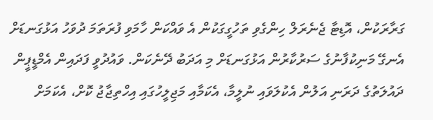ގަރާރަކުން، އޮޑިޓާ ޖެނެރަލް ހިންގެވި ތަހުގީގަކުން އެ ވައްކަން ހާމަވި ފުރަތަމަ ދުވަހު އަޅުގަނޑަށް އެނގޭ މަނިކުފާނުގެ ސަރުކާރުން އަޅުގަނޑަށް މި އަދަބު ދޭނެކަން. ވައުދުވީ ފަދައިން އެމްޑީޕީން ދައުލަތުގެ ދަރަނި އަލުން އެކުލަވައި ނުލީމާ، އެކަމާއި މަޖިލީހުގައި އިހްތިޖާޖު ކޮށް، އެކަމަށް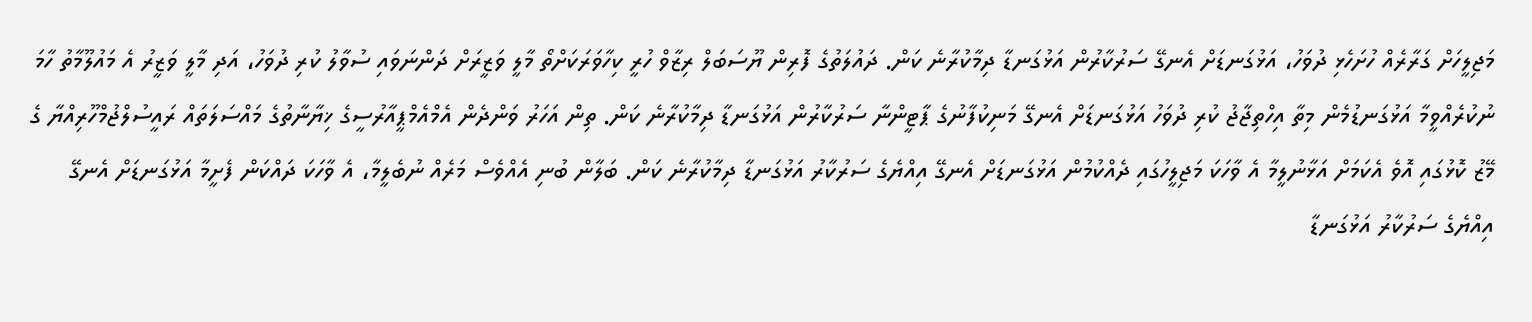މަޖިލީހަށް ގަރާރެއް ހުށަހެޅި ދުވަހު، އަޅުގަނޑަށް އެނގޭ ސަރުކާރުން އަޅުގަނޑާ ދިމާކުރާނެ ކަން. ދައުލަތުގެ ފޮރިން ޔޫސަބަލް ރިޒާވް ހުރީ ކިހާވަރަކަށްތޯ މާލީ ވަޒީރަށް ދަންނަވައި ސުވާލު ކުރި ދުވަހު، އަދި މާލީ ވަޒީރު އެ މައުލޫމާތު ހާމަ ނުކުރެއްވީމާ އަޅުގަނޑުމެން މިތާ އިހްތިޖާޖު ކުރި ދުވަހު އަޅުގަނޑަށް އެނގޭ މަނިކުފާނުގެ ޕާޓީންނާ ސަރުކާރުން އަޅުގަނޑާ ދިމާކުރާނެ ކަން. ތިން އަހަރު ވަންދެން އެމްއެމްޕީއާރުސީގެ ޚިޔާނާތުގެ މައްސަލަތައް ރައީސުލްޖުމްހޫރިއްޔާ ގެ މޭޒު ކޮޅުގައި އޮވެ އެކަމަށް އަޅާނުލީމާ އެ ވާހަކަ މަޖިލީހުގައި ދެއްކުމުން އަޅުގަނޑަށް އެނގޭ އިއްޔެގެ ސަރުކާރު އަޅުގަނޑާ ދިމާކުރާނެ ކަން. ބަލާން ބުނި އެއްވެސް މަރެއް ނުބެލީމާ، އެ ވާހަކަ ދައްކަން ފެށީމާ އަޅުގަނޑަށް އެނގޭ އިއްޔެގެ ސަރުކާރު އަޅުގަނޑާ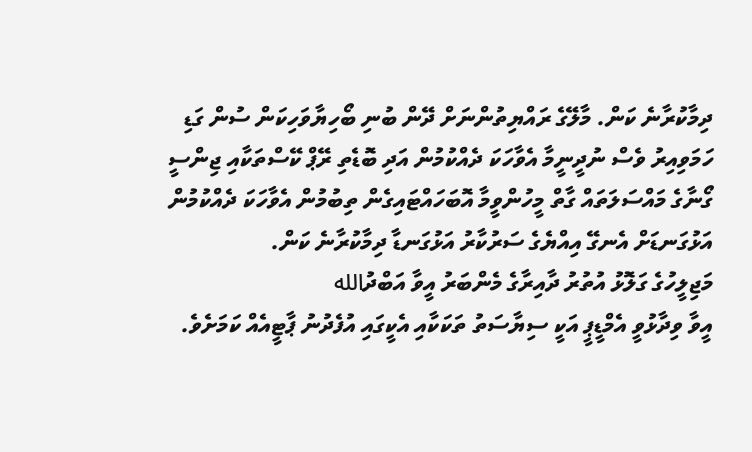ދިމާކުރާނެ ކަން. މާލޭގެ ރައްޔިތުންނަށް ދޭން ބުނި ބޯހިޔާވަހިކަން ސުން ގަޑި ހަމަވިއިރު ވެސް ނުދީނީމާ އެވާހަކަ ދެއްކުމުން އަދި ބޮޑެތި ރޭޕް ކޭސްތަކާއި ޖިންސީ ގޯނާގެ މައްސަލަތައް ގާތް މީހުންވީމާ އޮބަހައްޓައިގެން ތިބުމުން އެވާހަކަ ދެއްކުމުން އަޅުގަނޑަށް އެނގޭ އިއްޔެގެ ސަރުކާރު އަޅުގަނޑާ ދިމާކުރާނެ ކަން.
މަޖިލީހުގެ ގަލޮޅު އުތުރު ދާއިރާގެ މެންބަރު އީވާ އަބްދުالله
އީވާ ވިދާޅުވީ އެމްޑީޕީ އަކީ ސިޔާސަތު ތަކަކާއި އެކީގައި އުފެދުނު ޕާޓީއެއް ކަމަށެވެ.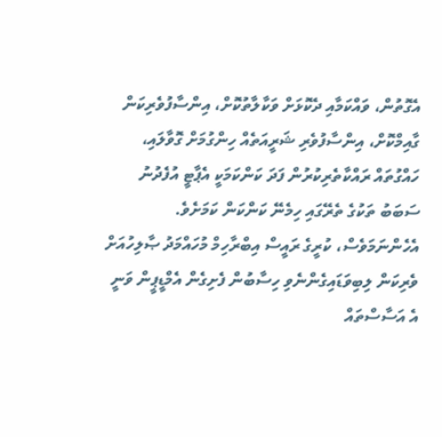އެގޮތުން، ވައްކަމާއި ދެކޮޅަށް ވަކާލާތުކޮށް، އިންސާފުވެރިކަން ގާއިމްކޮށް، އިންސާފުވެރި ޝަރީއަތެއް ހިންގުމަށް ގޮވާލައި، ހައްގުތައް ރައްކާތެރިކުރުން ފަދަ ކަންކަމަކީ އެޕާޓީ އުފެދުނު ސަބަބު ތަކުގެ ތެރޭގައި ހިމެނޭ ކަންކަން ކަމަށެވެ.
އެހެންނަމަވެސް، ކުރީގެ ރައީސް އިބްރާހިމް މުހައްމަދު ޞާލިހުއަށް ވެރިކަން ލިބިވަޑައިގެންނެވި ހިސާބުން ފެށިގެން އެމްޑީޕީން ވަނީ އެ އަސާސްތައް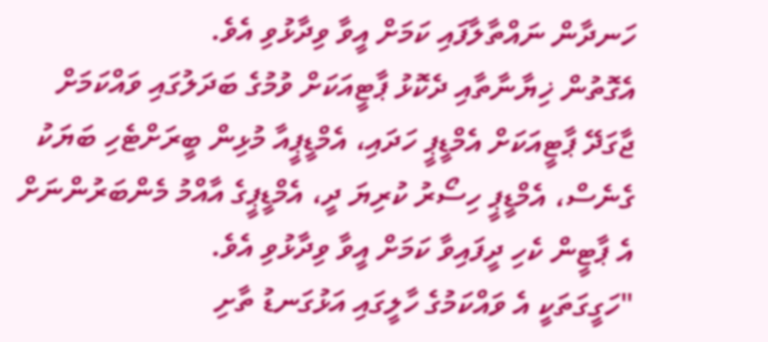ހަނދާން ނައްތާލާފައި ކަމަށް އީވާ ވިދާޅުވި އެވެ.
އެގޮތުން ޚިޔާނާތާއި ދެކޮޅު ޕާޓީއަކަށް ވުމުގެ ބަދަލުގައި ވައްކަމަށް ޖާގަދޭ ޕާޓީއަކަށް އެމްޑީޕީ ހަދައި، އެމްޑީޕީއާ މުޅިން ބީރަށްޓެހި ބަޔަކު ގެނެސް، އެމްޑީޕީ ހިސޯރު ކުރިޔަ ދީ، އެމްޑީޕީގެ އާއްމު މެންބަރުންނަށް އެ ޕާޓީން ކެހި ދީފައިވާ ކަމަށް އީވާ ވިދާޅުވި އެވެ.
"ހަގީގަތަކީ އެ ވައްކަމުގެ ހާލީގައި އަޅުގަނޑު ތާށި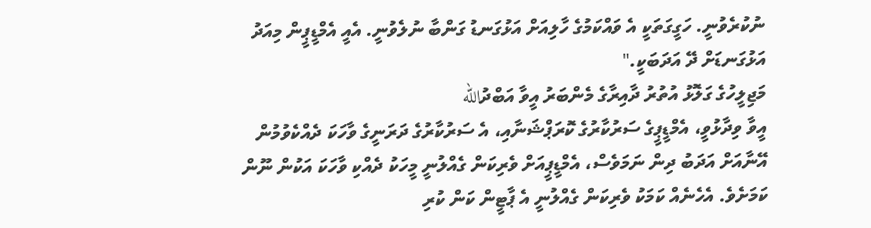ނުކުރެވުނީ. ހަގީގަތަކީ އެ ވައްކަމުގެ ހާލިއަށް އަޅުގަނޑު ގަންބާ ނުލެވުނީ. އެއީ އެމްޑީޕީން މިއަދު އަޅުގަނޑަށް ދޭ އަދަބަކީ."
މަޖިލީހުގެ ގަލޮޅު އުތުރު ދާއިރާގެ މެންބަރު އީވާ އަބްދުالله
އީވާ ވިދާޅުވީ، އެމްޑީޕީގެ ސަރުކާރުގެ ކޮރަޕްޝަނާއި، އެ ސަރުކާރުގެ ދަރަނީގެ ވާހަކަ ދެއްކެވުމުން އޭނާއަށް އަދަބު ދިން ނަމަވެސް، އެމްޑީޕީއަށް ވެރިކަން ގެއްލުނީ މީހަކު ދެއްކި ވާހަކަ އަކުން ނޫން ކަމަށެވެ. އެހެނެއް ކަމަކު ވެރިކަން ގެއްލުނީ އެ ޕާޓީން ކަން ކުރި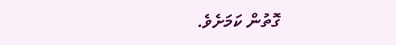ގޮތުން ކަމަށެވެ.